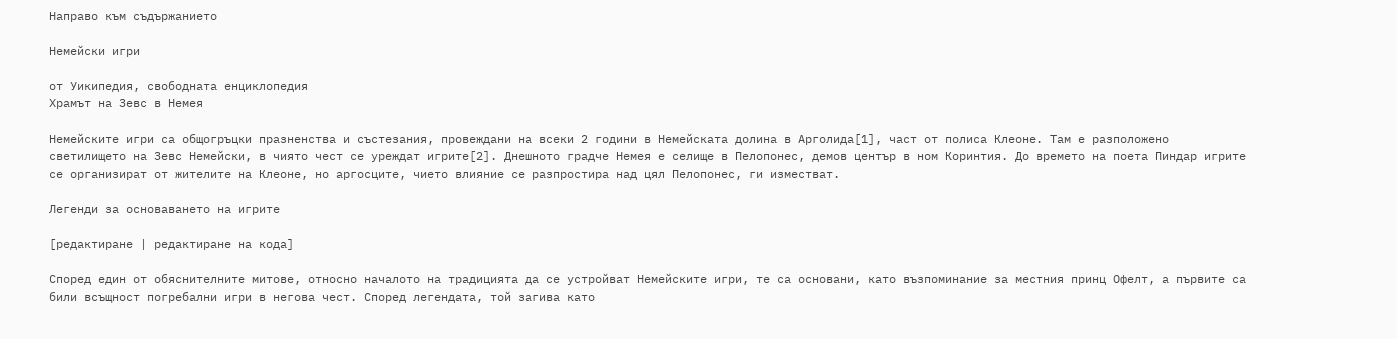Направо към съдържанието

Немейски игри

от Уикипедия, свободната енциклопедия
Храмът на Зевс в Немея

Немейските игри са общогръцки празненства и състезания, провеждани на всеки 2 години в Немейската долина в Арголида[1], част от полиса Клеоне. Там е разположено светилището на Зевс Немейски, в чиято чест се уреждат игрите[2]. Днешното градче Немея е селище в Пелопонес, демов център в ном Коринтия. До времето на поета Пиндар игрите се организират от жителите на Клеоне, но аргосците, чието влияние се разпростира над цял Пелопонес, ги изместват.

Легенди за основаването на игрите

[редактиране | редактиране на кода]

Според един от обяснителните митове, относно началото на традицията да се устройват Немейските игри, те са основани, като възпоминание за местния принц Офелт, а първите са били всъщност погребални игри в негова чест. Според легендата, той загива като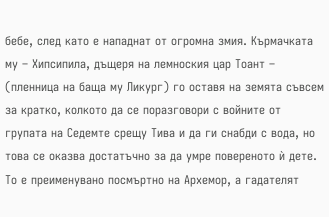бебе, след като е нападнат от огромна змия. Кърмачката му – Хипсипила, дъщеря на лемноския цар Тоант – (пленница на баща му Ликург) го оставя на земята съвсем за кратко, колкото да се поразговори с войните от групата на Седемте срещу Тива и да ги снабди с вода, но това се оказва достатъчно за да умре повереното ѝ дете. То е преименувано посмъртно на Архемор, а гадателят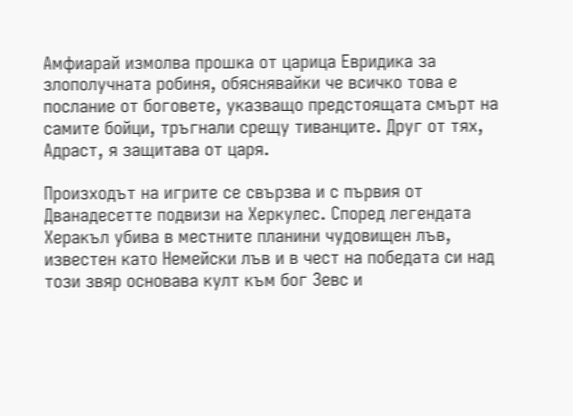Амфиарай измолва прошка от царица Евридика за злополучната робиня, обяснявайки че всичко това е послание от боговете, указващо предстоящата смърт на самите бойци, тръгнали срещу тиванците. Друг от тях, Адраст, я защитава от царя.

Произходът на игрите се свързва и с първия от Дванадесетте подвизи на Херкулес. Според легендата Херакъл убива в местните планини чудовищен лъв, известен като Немейски лъв и в чест на победата си над този звяр основава култ към бог Зевс и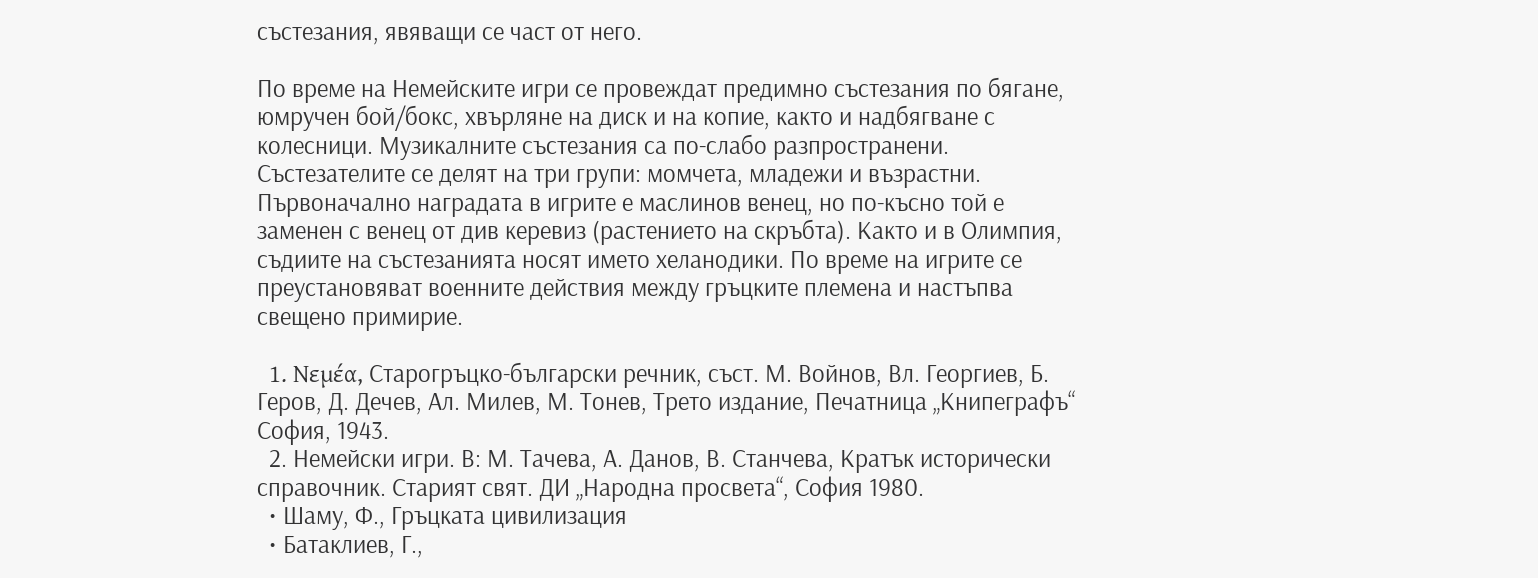състезания, явяващи се част от него.

По време на Немейските игри се провеждат предимно състезания по бягане, юмручен бой/бокс, хвърляне на диск и на копие, както и надбягване с колесници. Музикалните състезания са по-слабо разпространени. Състезателите се делят на три групи: момчета, младежи и възрастни. Първоначално наградата в игрите е маслинов венец, но по-късно той е заменен с венец от див керевиз (растението на скръбта). Както и в Олимпия, съдиите на състезанията носят името хеланодики. По време на игрите се преустановяват военните действия между гръцките племена и настъпва свещено примирие.

  1. Νεμέα, Старогръцко-български речник, съст. М. Войнов, Вл. Георгиев, Б. Геров, Д. Дечев, Ал. Милев, М. Тонев, Трето издание, Печатница „Книпеграфъ“ София, 1943.
  2. Немейски игри. В: М. Тачева, А. Данов, В. Станчева, Кратък исторически справочник. Старият свят. ДИ „Народна просвета“, София 1980.
  • Шаму, Ф., Гръцката цивилизация
  • Батаклиев, Г.,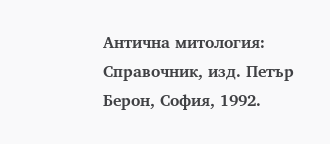Антична митология: Справочник, изд. Петър Берон, София, 1992.